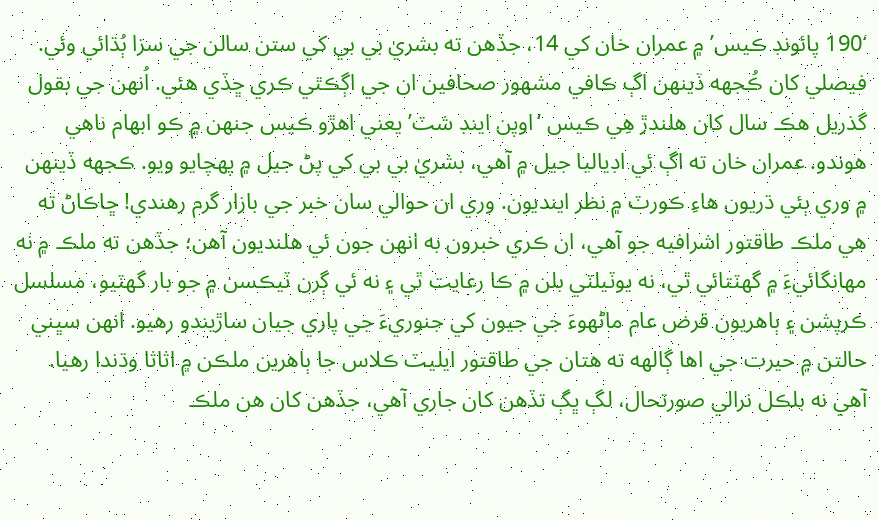‘190 پائونڊ ڪيس’ ۾ عمران خان کي 14، جڏهن ته بشريٰ بي بي کي ستن سالن جي سزا ٻُڌائي وئي. فيصلي کان ڪُجهه ڏينهن اڳ ڪافي مشهور صحافين ان جي اڳڪٿي ڪري ڇڏي هئي. اُنهن جي بقول گذريل هڪ سال کان هلندڙ هِي ڪيس ‘اوپن اينڊ شٽ’ يعني اهڙو ڪيس جنهن ۾ ڪو ابهام ناهي هوندو. عمران خان ته اڳ ئي اڊياليا جيل ۾ آهي، بشريٰ بي بي کي پڻ جيل ۾ پهچايو ويو. ڪجهه ڏينهن ۾ وري ٻئي ڌريون هاءِ ڪورٽ ۾ نظر اينديون. وري ان حوالي سان خبر جي بازار گرم رهندي! ڇاڪاڻ ته هي ملڪ طاقتور اشرافيه جو آهي، ان ڪري خبرون به انهن جون ئي هلنديون آهن؛ جڏهن ته ملڪ ۾ نه مهانگائيءَ ۾ گهٽتائي ٿي، نه يوٽيلٽي بلن ۾ ڪا رعايت ٿي ۽ نه ئي ڳرن ٽيڪسن ۾ جو بار گهٽيو، مسلسل ڪرپشن ۽ ٻاهريون قرض عام ماڻهوءَ جي جيون کي جنوريءَ جي پاري جيان ساڙيندو رهيو. انهن سڀني حالتن ۾ حيرت جي اها ڳالهه ته هتان جي طاقتور ايليٽ ڪلاس جا ٻاهرين ملڪن ۾ اثاثا وڌندا رهيا. آهي نه بلڪل نرالي صورتحال، لڳ ڀڳ تڏهن کان جاري آهي، جڏهن کان هن ملڪ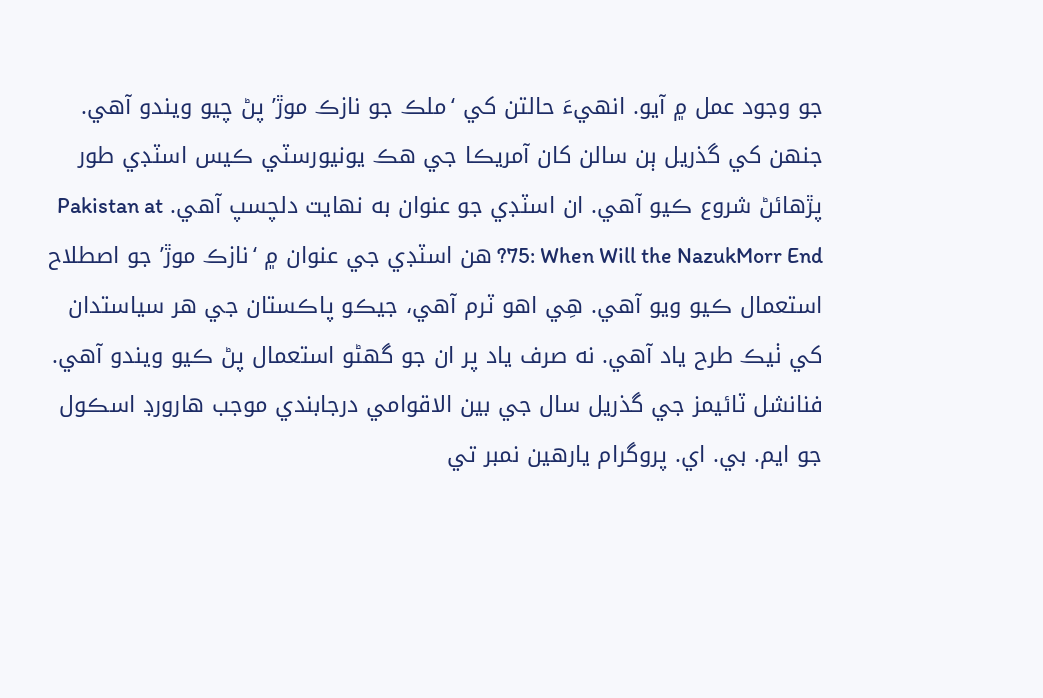جو وجود عمل ۾ آيو. انهيءَ حالتن کي ‘ملڪ جو نازڪ موڙ’ پڻ چيو ويندو آهي. جنهن کي گذريل ٻن سالن کان آمريڪا جي هڪ يونيورسٽي ڪيس اسٽڊي طور پڙهائڻ شروع ڪيو آهي. ان اسٽڊي جو عنوان به نهايت دلچسپ آهي. Pakistan at 75: When Will the NazukMorr End? هن اسٽڊي جي عنوان ۾ ‘نازڪ موڙ’ جو اصطلاح استعمال ڪيو ويو آهي. هِي اهو ٽرم آهي، جيڪو پاڪستان جي هر سياستدان کي ٺيڪ طرح ياد آهي. نه صرف ياد پر ان جو گهڻو استعمال پڻ ڪيو ويندو آهي.
فنانشل ٽائيمز جي گذريل سال جي بين الاقوامي درجابندي موجب هارورڊ اسڪول جو ايم. بي. اي. پروگرام يارهين نمبر تي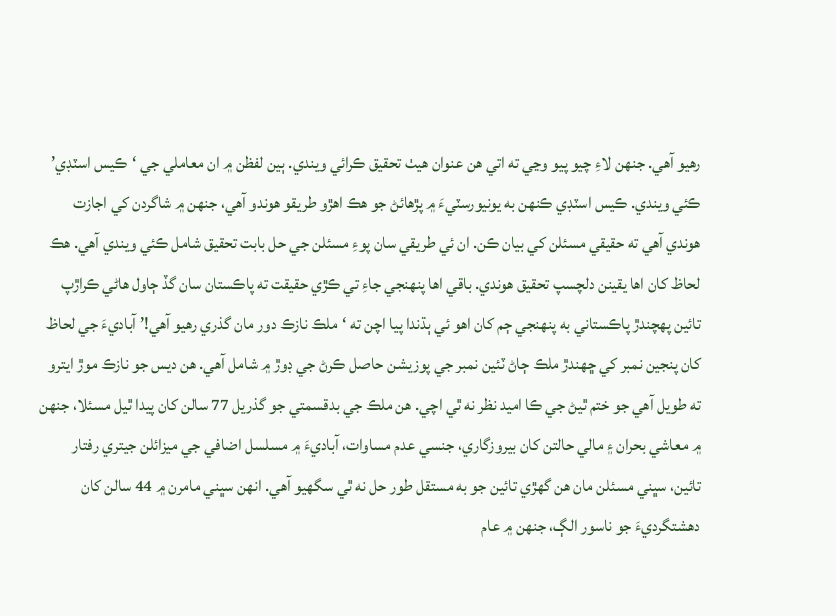رهيو آهي. جنهن لاءِ چيو پيو وڃي ته اتي هن عنوان هيٺ تحقيق ڪرائي ويندي. ٻين لفظن ۾ ان معاملي جي ‘ڪيس اسٽڊي’ ڪئي ويندي. ڪيس اسٽڊي ڪنهن به يونيورسٽيءَ ۾ پڙهائڻ جو هڪ اهڙو طريقو هوندو آهي، جنهن ۾ شاگردن کي اجازت هوندي آهي ته حقيقي مسئلن کي بيان ڪن. ان ئي طريقي سان پوءِ مسئلن جي حل بابت تحقيق شامل ڪئي ويندي آهي. هڪ لحاظ کان اها يقينن دلچسپ تحقيق هوندي. باقي اها پنهنجي جاءِ تي ڪڙي حقيقت ته پاڪستان سان گڏ ڄاول هاڻي ڪراڙپ تائين پهچندڙ پاڪستاني به پنهنجي ڄم کان اهو ئي ٻڌندا پيا اچن ته ‘ملڪ نازڪ دور مان گذري رهيو آهي!’ آباديءَ جي لحاظ کان پنجين نمبر کي ڇهندڙ ملڪ ڄاڻ ٽئين نمبر جي پوزيشن حاصل ڪرڻ جي ڊوڙ ۾ شامل آهي. هن ديس جو نازڪ موڙ ايترو ته طويل آهي جو ختم ٿيڻ جي ڪا اميد نظر نه ٿي اچي. هن ملڪ جي بدقسمتي جو گذريل 77 سالن کان پيدا ٿيل مسئلا، جنهن ۾ معاشي بحران ۽ مالي حالتن کان بيروزگاري، جنسي عدم مساوات، آباديءَ ۾ مسلسل اضافي جي ميزائلن جيتري رفتار تائين، سڀني مسئلن مان هن گهڙي تائين جو به مستقل طور حل نه ٿي سگهيو آهي. انهن سڀني مامرن ۾ 44 سالن کان دهشتگرديءَ جو ناسور الڳ، جنهن ۾ عام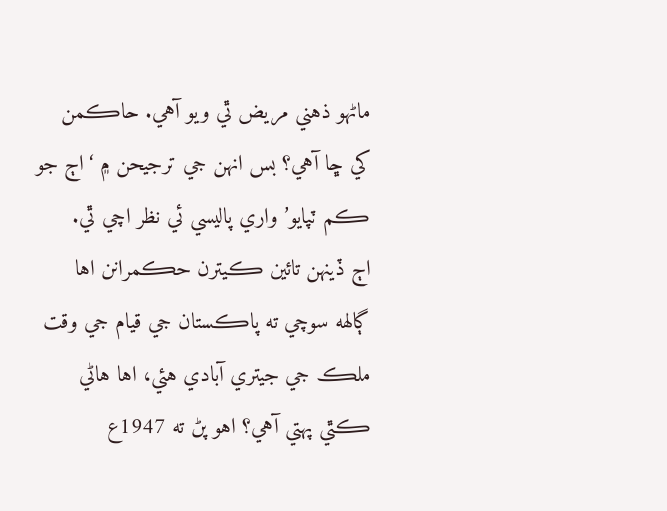ماڻهو ذهني مريض ٿي ويو آهي. حاڪمن کي ڇا آهي؟ بس انهن جي ترجيحن ۾ ‘اڄ جو ڪم ٽپايو’ واري پاليسي ئي نظر اچي ٿي.
اڄ ڏينهن تائين ڪيترن حڪمرانن اها ڳالهه سوچي ته پاڪستان جي قيام جي وقت ملڪ جي جيتري آبادي هئي، اها هاڻي ڪٿي پهتي آهي؟ اهو پڻ ته 1947ع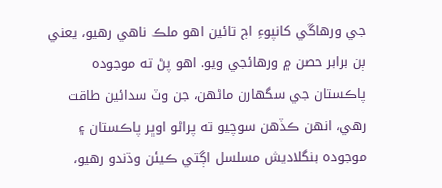جي ورهاڱي کانپوءِ اڄ تائين اهو ملڪ ناهي رهيو، يعني ٻن برابر حصن ۾ ورهائجي ويو. اهو پڻ ته موجوده پاڪستان جي سگهارن ماڻهن، جن وٽ سدائين طاقت رهي، انهن ڪڏهن سوچيو ته پراڻو اوڀر پاڪستان ۽ موجوده بنگلاديش مسلسل اڳتي ڪيئن وڌندو رهيو،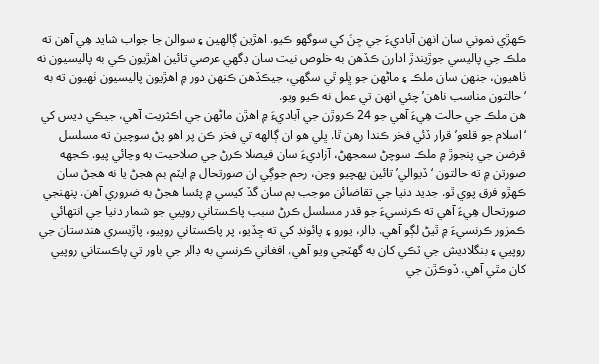ڪهڙي نموني سان انهن آباديءَ جي جِنَ کي سوگهو ڪيو. اهڙين ڳالهين ۽ سوالن جا جواب شايد هِي آهن ته ملڪ جي پاليسي جوڙيندڙ ادارن ڪڏهن به خلوص نيت سان ڊگهي عرصي تائين اهڙيون ڪي به پاليسيون نه ٺاهيون، جنهن سان ملڪ ۽ ماڻهن جو ڀلو ٿي سگهي، جيڪڏهن ڪنهن دور ۾ اهڙيون پاليسيون ٺهيون ته به ‘حالتون مناسب ناهن’ چئي انهن تي عمل نه ڪيو ويو.
هن ملڪ جي حالت هِيءَ آهي جو 24 ڪروڙن جي آباديءَ ۾ اهڙن ماڻهن جي اڪثريت آهي، جيڪي ديس کي ‘اسلام جو قلعو’ قرار ڏئي فخر ڪندا رهن ٿا. ڀلي هو ان ڳالهه تي فخر ڪن پر اهو پڻ سوچين ته مسلسل قرضن جي پنجوڙ ۾ ملڪ سوچڻ سمجهڻ، آزاديءَ سان فيصلا ڪرڻ جي صلاحيت به وڃائي پيو. ڪجهه صورتن ۾ ته حالتون ‘ڏيوالي’ تائين پهچيو وڃن، رحم جوڳي ان صورتحال ۾ ايٽم بم هجڻ يا نه هجڻ سان ڪهڙو فرق پوي ٿو. جديد دنيا جي تقاضائن موجب بم سان گڏ کيسي ۾ پئسا هجڻ به ضروري آهن. پنهنجي صورتحال هِيءَ آهي ته ڪرنسيءَ جو قدر مسلسل ڪرڻ سبب پاڪستاني روپيي جو شمار دنيا جي انتهائي ڪمزور ڪرنسيءَ ۾ ٿيڻ لڳو آهي. ڊالر، يورو ۽ پائونڊ کي ته ڇڏيو، پر پاڪستاني روپيو، پاڙيسري هندستان جي روپيي ۽ بنگلاديش جي ٽڪي کان به گهٽجي ويو آهي. افغاني ڪرنسي به ڊالر جي باور تي پاڪستاني روپيي کان مٿي آهي. ڏوڪڙن جي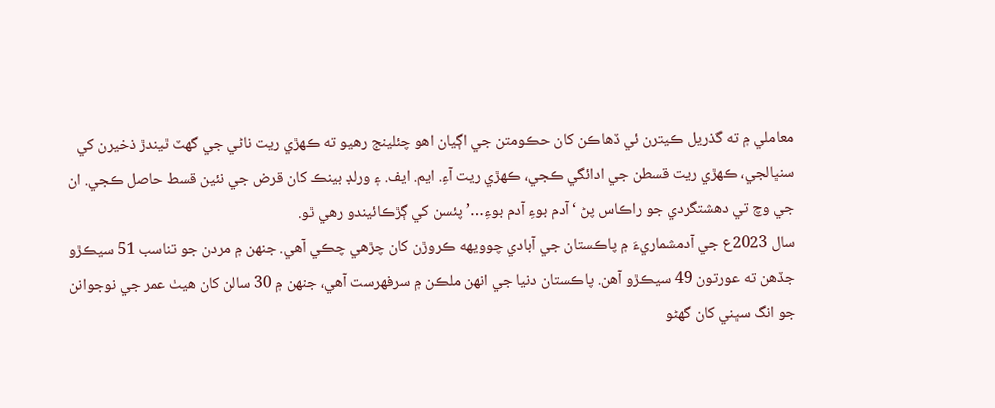معاملي ۾ ته گذريل ڪيترن ئي ڏهاڪن کان حڪومتن جي اڳيان اهو چئلينج رهيو ته ڪهڙي ريت ناڻي جي گهٽ ٿيندڙ ذخيرن کي سنڀالجي، ڪهڙي ريت قسطن جي ادائگي ڪجي، ڪهڙي ريت آءِ. ايم. ايف. ۽ ورلڊ بينڪ کان قرض جي نئين قسط حاصل ڪجي. ان جي وچ تي دهشتگردي جو راڪاس پڻ ‘آدم بوءِ آدم بوءِ…’ پئسن کي ڳڙڪائيندو رهي ٿو.
سال 2023ع جي آدمشماريءَ ۾ پاڪستان جي آبادي چوويهه ڪروڙن کان چڙهي چڪي آهي. جنهن ۾ مردن جو تناسب 51 سيڪڙو جڏهن ته عورتون 49 سيڪڙو آهن. پاڪستان دنيا جي انهن ملڪن ۾ سرفهرست آهي، جنهن ۾ 30 سالن کان هيٺ عمر جي نوجوانن جو انگ سڀني کان گهڻو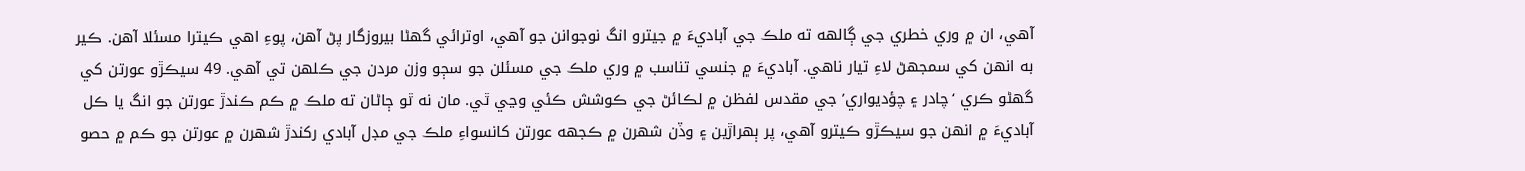آهي، ان ۾ وري خطري جي ڳالهه ته ملڪ جي آباديءَ ۾ جيترو انگ نوجوانن جو آهي، اوترائي گهڻا بيروزگار پڻ آهن، پوءِ اهي ڪيترا مسئلا آهن. ڪير به انهن کي سمجهڻ لاءِ تيار ناهي. آباديءَ ۾ جنسي تناسب ۾ وري ملڪ جي مسئلن جو سڄو وزن مردن جي ڪلهن تي آهي. 49 سيڪڙو عورتن کي گهڻو ڪري ‘چادر ۽ چؤديواري’ جي مقدس لفظن ۾ لڪائڻ جي ڪوشش ڪئي وڃي ٿي. مان نه ٿو ڄاڻان ته ملڪ ۾ ڪم ڪندڙ عورتن جو انگ يا ڪل آباديءَ ۾ انهن جو سيڪڙو ڪيترو آهي، پر ٻهراڙين ۽ وڏن شهرن ۾ ڪجهه عورتن کانسواءِ ملڪ جي مڊل آبادي رکندڙ شهرن ۾ عورتن جو ڪم ۾ حصو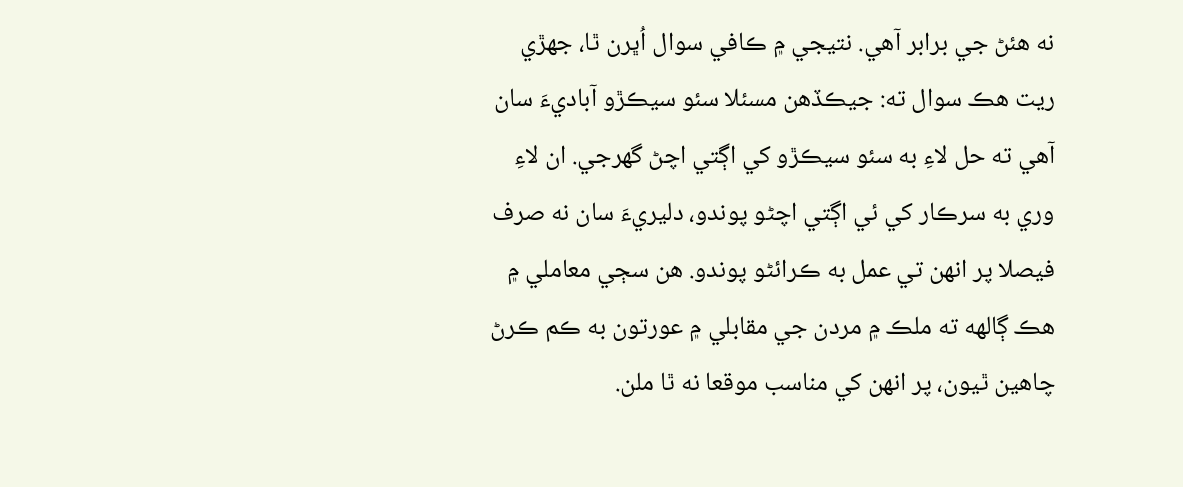نه هئڻ جي برابر آهي. نتيجي ۾ ڪافي سوال اُڀرن ٿا، جهڙي ريت هڪ سوال ته: جيڪڏهن مسئلا سئو سيڪڙو آباديءَ سان آهي ته حل لاءِ به سئو سيڪڙو کي اڳتي اچڻ گهرجي. ان لاءِ وري به سرڪار کي ئي اڳتي اچڻو پوندو، دليريءَ سان نه صرف فيصلا پر انهن تي عمل به ڪرائڻو پوندو. هن سڄي معاملي ۾ هڪ ڳالهه ته ملڪ ۾ مردن جي مقابلي ۾ عورتون به ڪم ڪرڻ چاهين ٿيون، پر انهن کي مناسب موقعا نه ٿا ملن.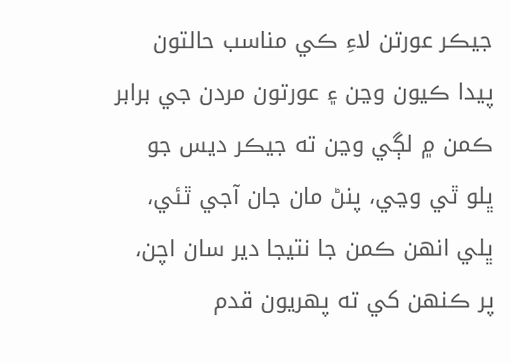جيڪر عورتن لاءِ ڪي مناسب حالتون پيدا ڪيون وڃن ۽ عورتون مردن جي برابر ڪمن ۾ لڳي وڃن ته جيڪر ديس جو ڀلو ٿي وڃي، پنڻ مان جان آجي ٿئي، ڀلي انهن ڪمن جا نتيجا دير سان اچن، پر ڪنهن کي ته پهريون قدم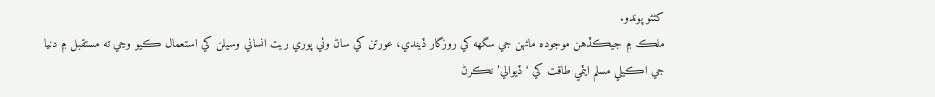کڻڻو پوندو.
ملڪ ۾ جيڪڏهن موجوده ماڻهن جي سگهه کي روزگار ڏيندي، عورتن کي ساڻ وٺي پوري ريت انساني وسيلن کي استعمال ڪيو وڃي ته مستقبل ۾ دنيا جي اڪيلي مسلم ايٽمي طاقت کي ‘ڏيوالي’ نڪرڻ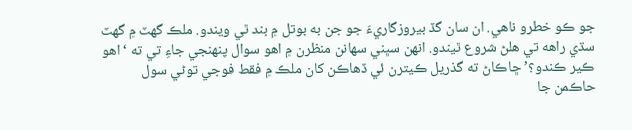جو ڪو خطرو ناهي. ان سان گڏ بيروزگاريءَ جو جن به بوتل ۾ بند ٿي ويندو. ملڪ گهٽ ۾ گهٽ سڌي راهه تي هلڻ شروع ٿيندو. انهن سڀني سهانن منظرن ۾ اهو سوال پنهنجي جاءِ تي ته ‘اهو ڪير ڪندو؟’ ڇاڪاڻ ته گذريل ڪيترن ئي ڏهاڪن کان ملڪ ۾ فقط فوجي توڻي سول حاڪمن جا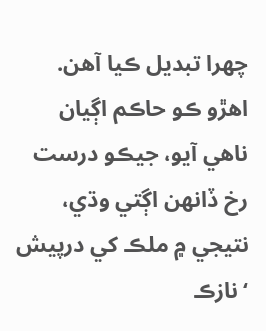چهرا تبديل ڪيا آهن. اهڙو ڪو حاڪم اڳيان ناهي آيو، جيڪو درست رخ ڏانهن اڳتي وڌي، نتيجي ۾ ملڪ کي درپيش ‘نازڪ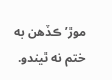موڙ’ ڪڏهن به ختم نه ٿيندو.